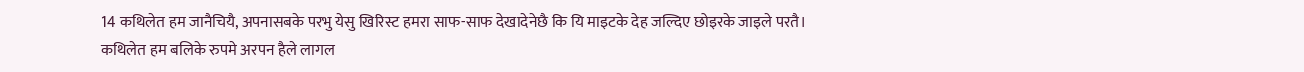14 कथिलेत हम जानैचियै, अपनासबके परभु येसु खिरिस्ट हमरा साफ-साफ देखादेनेछै कि यि माइटके देह जल्दिए छोइरके जाइले परतै।
कथिलेत हम बलिके रुपमे अरपन हैले लागल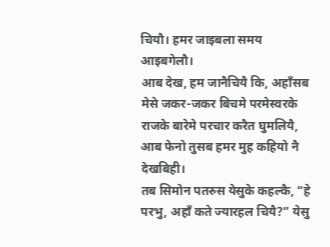चियौ। हमर जाइबला समय आइबगेलौ।
आब देख, हम जानैचियै कि, अहाँसब मेसे जकर-जकर बिचमे परमेस्वरके राजके बारेमे परचार करैत घुमलियै, आब फेनो तुसब हमर मुह कहियो नै देखबिही।
तब सिमोन पतरुस येसुके कहल्कै, “हे परभु, अहाँ कते ज्यारहल चियै?” येसु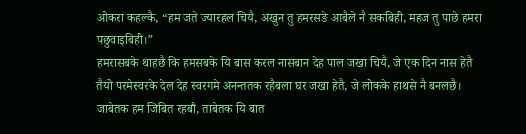ओकरा कहल्कै, “हम जते ज्यारहल चियै, अखुन तु हमरसङे आबैले नै सकबिही, महज तु पाछे हमरा पछुवाइबिही।”
हमरासबके थाहछै कि हमसबके यि बास करल नासबान देह पाल जखा चियै, जे एक दिन नास हेतै तैयो परमेस्वरके देल देह स्वरगमे अनन्ततक रहैबला घर जखा हेतै, जे लोकके हाथसे नै बनलछै।
जाबेतक हम जिबित रहबौ, ताबेतक यि बात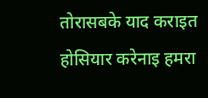तोरासबके याद कराइत होसियार करेनाइ हमरा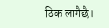ठिक लागैछै।